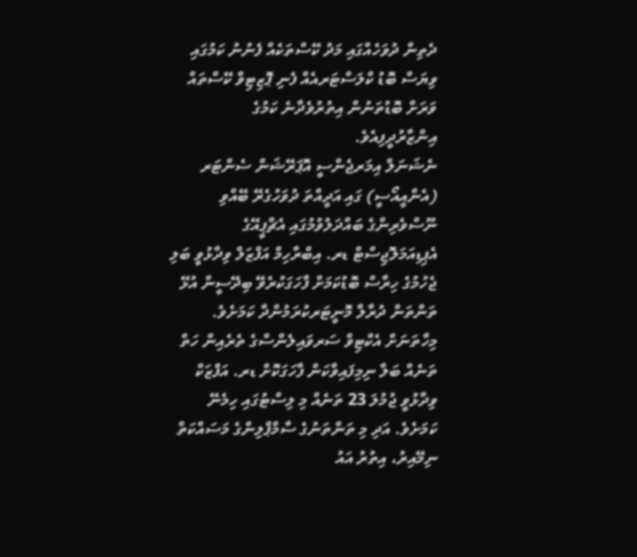ދެތިން ދުވަހެއްގައި މަދު ކޭސްތަކެއް ފެނުނު ކަމުގައި ވިޔަސް ބޮޑު ކްލަސްޓަރއެއް ފެނި ޕޮޒިޓިވް ކޭސްތައް ވަރަށް ބޮޑުތަނުން އިތުރުވެދާނެ ކަމުގެ އިންޒާރުދީފިއެވެ.
ނެޝަނަލް އިމަރޖެންސީ އޮޕަރޭޝަން ސެންޓަރ (އެންއީއޯސީ) ގައި އަދީއްތަ ދުވަހުގެރޭ ބޭއްވި ނޫސްވެރިންގެ ބައްދަލުވުމުގައި އެޗްޕީއޭގެ އެޕިޑިއަމަލޮޖިސްޓް ޑރ. އިބްރާހިމް އަފްޒަލް ވިދާޅުވީ ބަލި ޖެހުމުގެ ހިރާސް ބޮޑުކަމަށް ފާހަގަކުރެވޭ ބިދޭސީން އުޅޭ ތަންތަން ދުރާލާ މޮނީޓަރކުރަމުންދާ ކަމަށެވެ.
މިހާތަނަށް އެކްޓިވް ސަރވައިލެންސްގެ ތެރެއިން ހަތް ތަނެއް ބަލާ ނިމިފައިވާކަން ފާހަގަކޮށް ޑރ. އަފްޒަކް ވިދާޅުވީ ޖުމުލަ 23 ތަނެއް މި ލިސްޓުގައި ހިމެނޭ ކަމަށެވެ. އަދި މި ތަންތަނުގެ ސާމްޕްލިންގެ މަސައްކަތް ނިމޭއިރު، އިތުރު އައު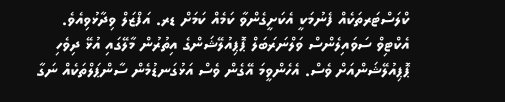ކްލަސްޓަރތަކެއް ފެނުމަކީ އެކަށީގެންވާ ކަމެއް ކަމަށް ޑރ. އަފްޒަލް ވިދާޅުވިއެވެ.
އެކްޓިވް ސަވައިލެންސް ވަލްނަރަބަލް ޕޮޕިއުލޭޝަންގެ އިތުރުން މާލޭގައި އުޅޭ ދިވެހި ޕޮޕިއުލޭޝަންއަށް ވެސް. އެހެންވީމަ އޭގެން ވެސް އަޅުގަނޑުމެން ސާންޕަލްތަކެއް ނަގާ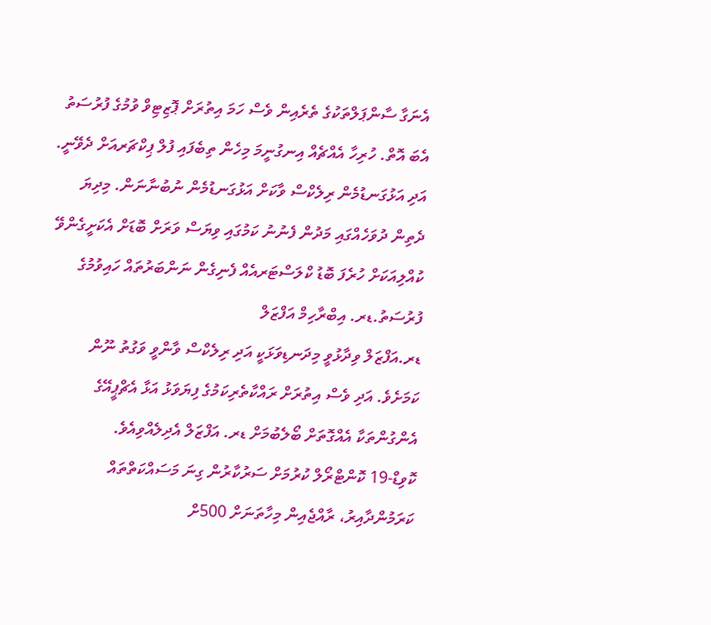އެނަގާ ސާންޕަލްތަކުގެ ތެރެއިން ވެސް ހަމަ އިތުރަށް ޕޮޒިޓިވް ވުމުގެ ފުރުސަތު އެބަ އޮތް. ހުރިހާ އެއްޗެއް އިނގުނީމަ މިހެން ތިބެފައި ފުލް ޕިކްޗަރއަށް ދެވޭނީ. އަދި އަޅުގަނޑުމެން ރިލެކްސް ވާކަށް އަޅުގަނޑުމެން ނުބުނާނަން. މިދިޔަ ދެތިން ދުވަހެއްގައި މަދުން ފެނުނު ކަމުގައި ވިޔަސް ވަރަށް ބޮޑަށް އެކަށީގެންވޭ ކުއްލިއަކަށް ހުރެފަ ބޮޑު ކްލަސްޓަރއެއް ފެނިގެން ނަންބަރުތައް ހައިވުމުގެ ފުރުސަތު.ޑރ. އިބްރާހިމް އަފްޒަލް
ޑރ.އަފްޒަލް ވިދާޅުވީ މިދަނޑިވަޅަކީ އަދި ރިލެކްސް ވާންވީ ވަގުތު ނޫން ކަމަށެވެ. އަދި ވެސް އިތުރަށް ރައްކާތެރިކަމުގެ ފިޔަވަޅު އަޅާ އެޗްޕީއޭގެ އެންގުންތަކާ އެއްގޮތަށް ބޯލެބުމަށް ޑރ. އަފްޒަލް އެދިލެއްވިއެވެ.
ކޮވިޑް-19 ކޮންޓްރޯލް ކުރުމަށް ސަރުކާރުން ގިނަ މަސައްކަތްތައް ކަރަމުންދާއިރު، ރާއްޖެއިން މިހާތަނަށް 500ށް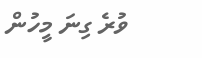ވުރެ ގިނަ މީހުން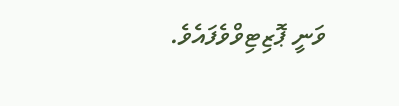ވަނީ ޕޮޒިޓިވްވެފައެވެ.